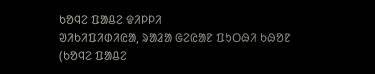ᱠᱚᱧᱮ ᱯᱟᱪᱮ ᱫᱤᱞᱞᱤ
ᱣᱤᱠᱤᱯᱤᱰᱤᱭᱟ, ᱨᱟᱲᱟ ᱜᱮᱭᱟᱱ ᱯᱩᱛᱷᱤ ᱠᱷᱚᱱ
(ᱠᱚᱧᱮ ᱯᱟᱪᱮ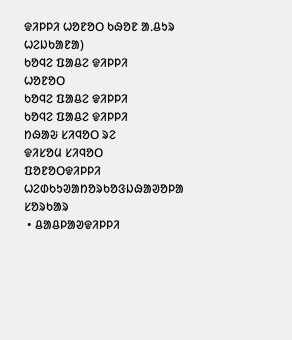ᱫᱤᱞᱞᱤ ᱦᱚᱱᱚᱛ ᱠᱷᱚᱱ ᱟᱹᱪᱩᱨ ᱦᱮᱡᱠᱟᱱᱟ)
ᱠᱚᱧᱮ ᱯᱟᱪᱮ ᱫᱤᱞᱞᱤ
ᱦᱚᱱᱚᱛ
ᱠᱚᱧᱮ ᱯᱟᱪᱮ ᱫᱤᱞᱞᱤ
ᱠᱚᱧᱮ ᱯᱟᱪᱮ ᱫᱤᱞᱞᱤ
ᱴᱷᱟᱶ ᱥᱤᱧᱚᱛ ᱨᱮ
ᱫᱤᱥᱚᱢ ᱥᱤᱧᱚᱛ
ᱯᱚᱱᱚᱛᱫᱤᱞᱞᱤ
ᱦᱮᱰᱠᱩᱣᱟᱴᱚᱨᱠᱚᱝᱡᱷᱟᱣᱚᱞᱟ
ᱥᱚᱨᱠᱟᱨ
 • ᱪᱟᱪᱞᱟᱣᱫᱤᱞᱞᱤ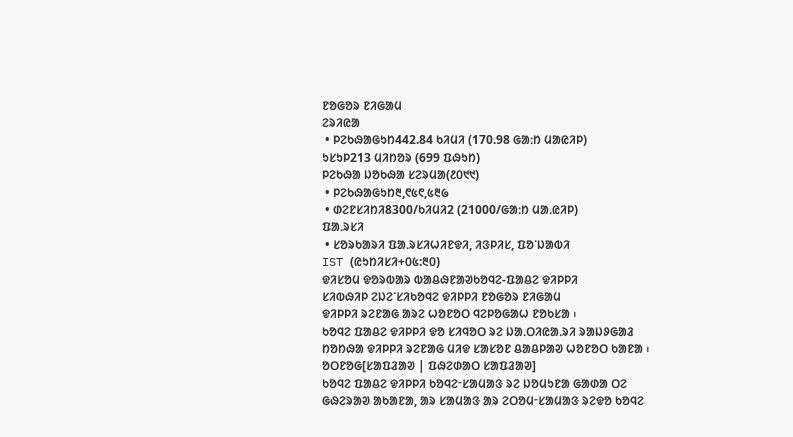ᱱᱚᱜᱚᱨ ᱱᱤᱜᱟᱢ
ᱮᱨᱤᱭᱟ
 • ᱞᱮᱠᱷᱟᱜᱩᱴ442.84 ᱠᱤᱢᱤ (170.98 ᱜᱟᱺᱴ ᱢᱟᱭᱤᱞ)
ᱩᱥᱩᱞ213 ᱢᱤᱴᱚᱨ (699 ᱯᱷᱩᱴ)
ᱞᱮᱠᱷᱟ ᱡᱚᱠᱷᱟ ᱥᱮᱨᱢᱟ(᱒᱐᱑᱑)
 • ᱞᱮᱠᱷᱟᱜᱩᱴ᱓,᱖᱕᱖,᱕᱓᱙
 • ᱰᱮᱱᱥᱤᱴᱤ8300/ᱠᱤᱢᱤ2 (21000/ᱜᱟᱺᱴ ᱢᱟᱹᱭᱤᱞ)
ᱯᱟᱹᱨᱥᱤ
 • ᱥᱚᱨᱠᱟᱨᱤ ᱯᱟᱹᱨᱥᱤᱦᱤᱱᱫᱤ, ᱤᱝᱞᱤᱥ, ᱯᱚᱸᱡᱟᱵᱤ
IST (ᱭᱩᱴᱤᱥᱤ+᱐᱕:᱓᱐)
ᱫᱤᱥᱚᱢ ᱫᱚᱨᱵᱟᱨ ᱵᱟᱪᱷᱱᱟᱣᱠᱚᱧᱮ-ᱯᱟᱪᱮ ᱫᱤᱞᱞᱤ
ᱥᱤᱵᱷᱤᱞ ᱮᱡᱮᱸᱥᱤᱠᱚᱧᱮ ᱫᱤᱞᱞᱤ ᱱᱚᱜᱚᱨ ᱱᱤᱜᱟᱢ
ᱫᱤᱞᱞᱤ ᱨᱮᱱᱟᱜ ᱟᱨᱮ ᱦᱚᱱᱚᱛ ᱧᱮᱞᱚᱜᱟᱦ ᱱᱚᱠᱥᱟ ᱾
ᱠᱚᱧᱮ ᱯᱟᱪᱮ ᱫᱤᱞᱞᱤ ᱫᱚ ᱥᱤᱧᱚᱛ ᱨᱮ ᱡᱟᱹᱛᱤᱭᱟᱹᱨᱤ ᱨᱟᱡᱽᱜᱟᱲ ᱴᱚᱴᱷᱟ ᱫᱤᱞᱞᱤ ᱨᱮᱱᱟᱜ ᱢᱤᱫ ᱥᱟᱥᱚᱱ ᱪᱟᱪᱞᱟᱣ ᱦᱚᱱᱚᱛ ᱠᱟᱱᱟ ᱾
ᱚᱛᱱᱚᱜ[ᱥᱟᱯᱲᱟᱣ | ᱯᱷᱮᱰᱟᱛ ᱥᱟᱯᱲᱟᱣ]
ᱠᱚᱧᱮ ᱯᱟᱪᱮ ᱫᱤᱞᱞᱤ ᱠᱚᱧᱮᱼᱥᱟᱢᱟᱝ ᱨᱮ ᱡᱚᱢᱩᱱᱟ ᱜᱟᱰᱟ ᱛᱮ ᱜᱷᱮᱨᱟᱣ ᱟᱠᱟᱱᱟ, ᱟᱨ ᱥᱟᱢᱟᱝ ᱟᱨ ᱮᱛᱚᱢᱼᱥᱟᱢᱟᱝ ᱨᱮᱫᱚ ᱠᱚᱧᱮ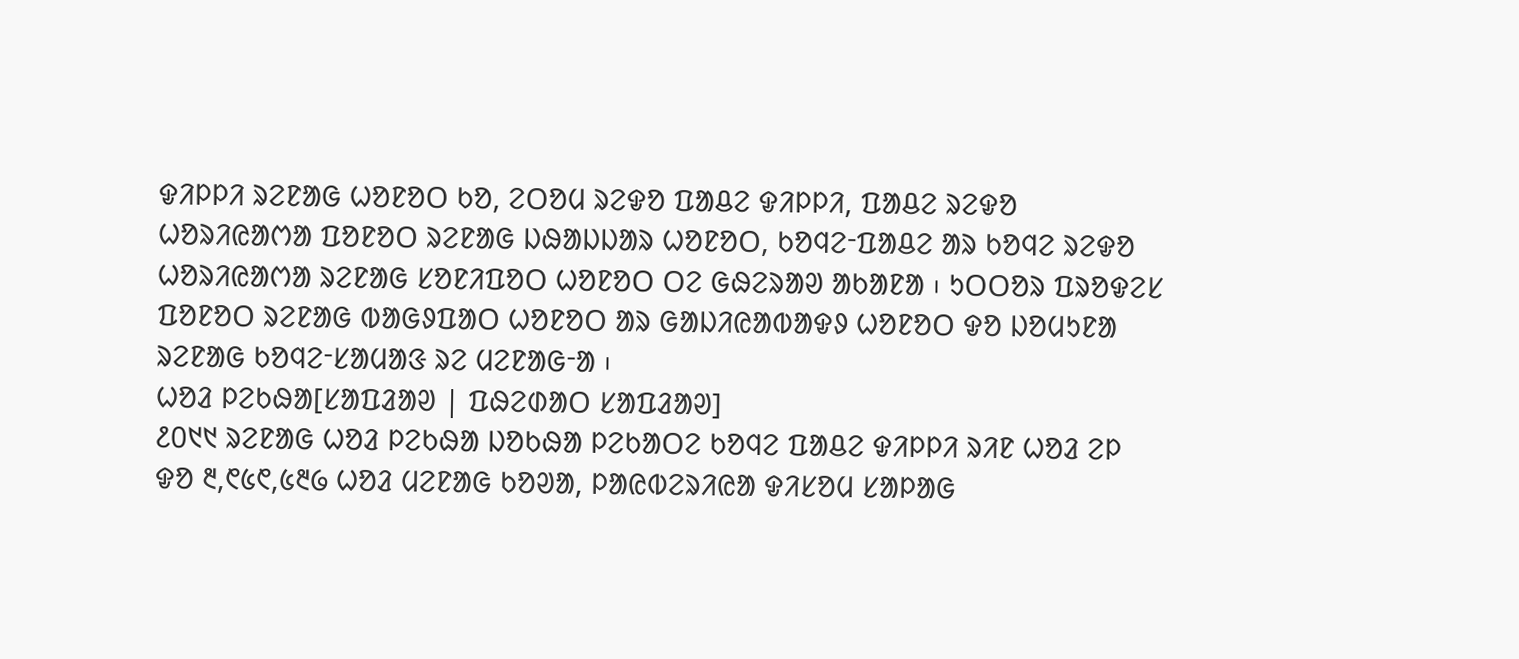ᱫᱤᱞᱞᱤ ᱨᱮᱱᱟᱜ ᱦᱚᱱᱚᱛ ᱠᱚ, ᱮᱛᱚᱢ ᱨᱮᱫᱚ ᱯᱟᱪᱮ ᱫᱤᱞᱞᱤ, ᱯᱟᱪᱮ ᱨᱮᱫᱚ ᱦᱚᱨᱤᱭᱟᱬᱟ ᱯᱚᱱᱚᱛ ᱨᱮᱱᱟᱜ ᱡᱷᱟᱡᱡᱟᱨ ᱦᱚᱱᱚᱛ, ᱠᱚᱧᱮᱼᱯᱟᱪᱮ ᱟᱨ ᱠᱚᱧᱮ ᱨᱮᱫᱚ ᱦᱚᱨᱤᱭᱟᱬᱟ ᱨᱮᱱᱟᱜ ᱥᱚᱱᱤᱯᱚᱛ ᱦᱚᱱᱚᱛ ᱛᱮ ᱜᱷᱮᱨᱟᱣ ᱟᱠᱟᱱᱟ ᱾ ᱩᱛᱛᱚᱨ ᱯᱨᱚᱫᱮᱥ ᱯᱚᱱᱚᱛ ᱨᱮᱱᱟᱜ ᱵᱟᱜᱽᱯᱟᱛ ᱦᱚᱱᱚᱛ ᱟᱨ ᱜᱟᱡᱤᱭᱟᱵᱟᱫᱽ ᱦᱚᱱᱚᱛ ᱫᱚ ᱡᱚᱢᱩᱱᱟ ᱨᱮᱱᱟᱜ ᱠᱚᱧᱮᱼᱥᱟᱢᱟᱝ ᱨᱮ ᱢᱮᱱᱟᱜᱼᱟ ᱾
ᱦᱚᱲ ᱞᱮᱠᱷᱟ[ᱥᱟᱯᱲᱟᱣ | ᱯᱷᱮᱰᱟᱛ ᱥᱟᱯᱲᱟᱣ]
᱒᱐᱑᱑ ᱨᱮᱱᱟᱜ ᱦᱚᱲ ᱞᱮᱠᱷᱟ ᱡᱚᱠᱷᱟ ᱞᱮᱠᱟᱛᱮ ᱠᱚᱧᱮ ᱯᱟᱪᱮ ᱫᱤᱞᱞᱤ ᱨᱤᱱ ᱦᱚᱲ ᱮᱞ ᱫᱚ ᱓,᱖᱕᱖,᱕᱓᱙ ᱦᱚᱲ ᱢᱮᱱᱟᱜ ᱠᱚᱣᱟ, ᱞᱟᱭᱵᱮᱨᱤᱭᱟ ᱫᱤᱥᱚᱢ ᱥᱟᱞᱟᱜ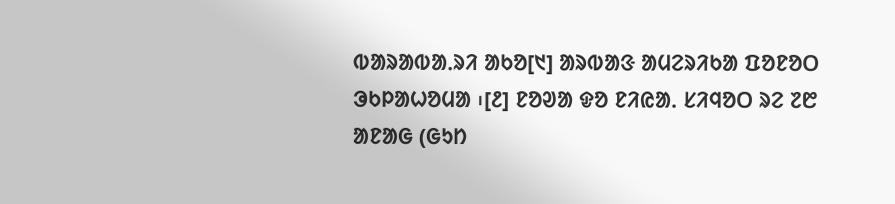ᱵᱟᱨᱟᱵᱟᱹᱨᱤ ᱟᱠᱚ[᱑] ᱟᱨᱵᱟᱝ ᱟᱢᱮᱨᱤᱠᱟ ᱯᱚᱱᱚᱛ ᱳᱠᱞᱟᱦᱚᱢᱟ ᱾[᱒] ᱱᱚᱣᱟ ᱫᱚ ᱱᱤᱭᱟᱹ ᱥᱤᱧᱚᱛ ᱨᱮ ᱗᱘ ᱟᱱᱟᱜ (ᱜᱩᱴ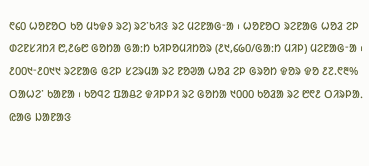᱖᱔᱐ ᱦᱚᱱᱚᱛ ᱠᱚ ᱢᱩᱫᱽ ᱨᱮ) ᱨᱮᱸᱠᱤᱝ ᱨᱮ ᱢᱮᱱᱟᱜᱼᱟ ᱾ ᱦᱚᱱᱚᱛ ᱨᱮᱱᱟᱜ ᱦᱚᱲ ᱮᱞ ᱰᱮᱱᱥᱤᱴᱤ ᱘,᱒᱙᱘ ᱜᱚᱴᱟ ᱜᱟᱺᱴ ᱠᱤᱞᱚᱢᱤᱴᱚᱨ (᱒᱑,᱔᱙᱐/ᱜᱟᱺᱴ ᱢᱤᱞ) ᱢᱮᱱᱟᱜᱼᱟ ᱾ ᱒᱐᱐᱑ᱼ᱒᱐᱑᱑ ᱨᱮᱱᱟᱜ ᱜᱮᱞ ᱥᱮᱨᱢᱟ ᱨᱮ ᱱᱚᱣᱟ ᱦᱚᱲ ᱮᱞ ᱜᱨᱚᱴ ᱫᱚᱨ ᱫᱚ ᱒᱗.᱖᱓% ᱛᱟᱦᱮᱸ ᱠᱟᱱᱟ ᱾ ᱠᱚᱧᱮ ᱯᱟᱪᱮ ᱫᱤᱞᱞᱤ ᱨᱮ ᱜᱚᱴᱟ ᱑᱐᱐᱐ ᱠᱚᱲᱟ ᱨᱮ ᱘᱖᱒ ᱛᱤᱨᱞᱟᱹ ᱭᱟᱜ ᱡᱟᱱᱟᱝ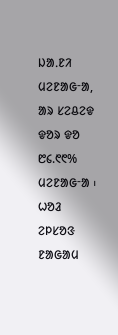ᱡᱟᱹᱱᱤ ᱢᱮᱱᱟᱜᱼᱟ, ᱟᱨ ᱥᱮᱪᱮᱫ ᱫᱚᱨ ᱫᱚ ᱘᱔.᱖᱖% ᱢᱮᱱᱟᱜᱼᱟ ᱾
ᱦᱚᱲ ᱮᱞᱥᱚᱝ ᱱᱟᱜᱟᱢ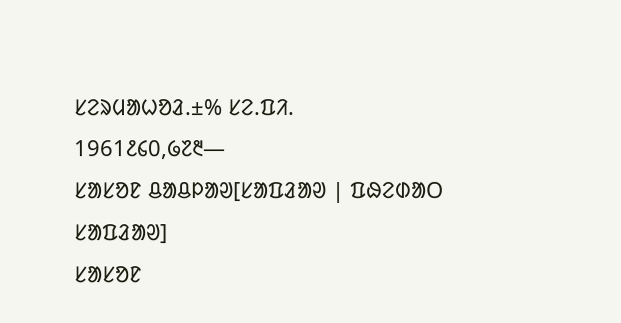ᱥᱮᱨᱢᱟᱦᱚᱲ.±% ᱥᱮ.ᱯᱤ.
1961᱒᱔᱐,᱙᱗᱓—
ᱥᱟᱥᱚᱱ ᱪᱟᱪᱞᱟᱣ[ᱥᱟᱯᱲᱟᱣ | ᱯᱷᱮᱰᱟᱛ ᱥᱟᱯᱲᱟᱣ]
ᱥᱟᱥᱚᱱ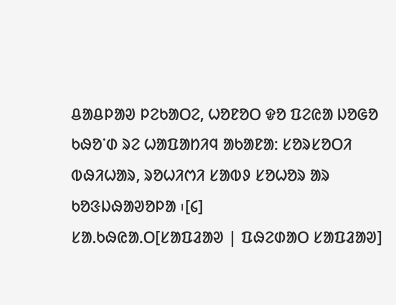ᱪᱟᱪᱞᱟᱣ ᱞᱮᱠᱟᱛᱮ, ᱦᱚᱱᱚᱛ ᱫᱚ ᱯᱮᱭᱟ ᱡᱚᱜᱚ ᱠᱷᱚᱸᱰ ᱨᱮ ᱦᱟᱯᱟᱴᱤᱧ ᱟᱠᱟᱱᱟ: ᱥᱚᱨᱥᱚᱛᱤ ᱵᱷᱤᱦᱟᱨ, ᱨᱚᱦᱤᱬᱤ ᱥᱟᱵᱽ ᱥᱚᱦᱚᱨ ᱟᱨ ᱠᱚᱝᱡᱷᱟᱣᱚᱞᱟ ᱾[᱔]
ᱥᱟᱹᱠᱷᱭᱟᱹᱛ[ᱥᱟᱯᱲᱟᱣ | ᱯᱷᱮᱰᱟᱛ ᱥᱟᱯᱲᱟᱣ]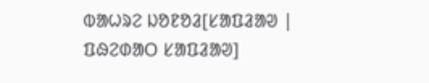ᱵᱟᱦᱨᱮ ᱡᱚᱱᱚᱲ[ᱥᱟᱯᱲᱟᱣ | ᱯᱷᱮᱰᱟᱛ ᱥᱟᱯᱲᱟᱣ]